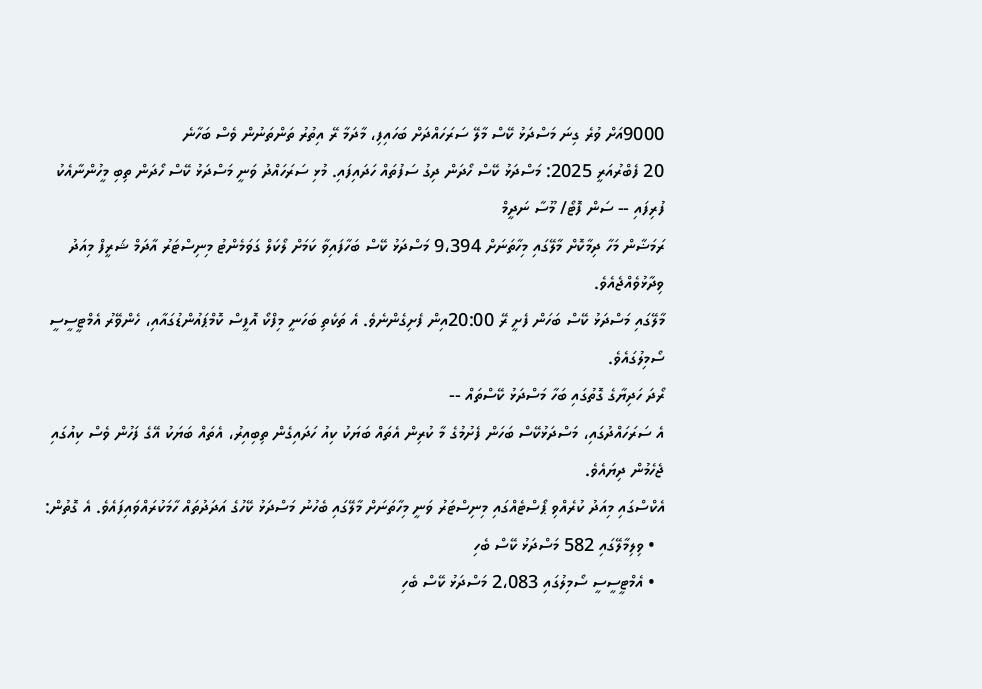9000އަށް ވުރެ ގިނަ މަސްދަޅު ކޭސް މާލޭ ސަރަހައްދަށް ބަހައިފި، މާދަމާ ރޭ އިތުރު ތަންތަނުން ވެސް ބަހާނެ
20 ފެބްރުއަރީ 2025: މަސްދަޅު ކޭސް ހޯދަން ދިގު ސަފުތައް ހަދައިފައި. މުޅި ސަރަހައްދު ވަނީ މަސްދަޅު ކޭސް ހޯދަން ތިބި މީހުންނާއެކު ފުރިފައި -- ސަން ފޮޓޯ/ މޫސާ ނަދީމް
ރަމަޟާން މަހާ ދިމާކޮށް މާލޭގައި މިހާތަނަށް 9،394 މަސްދަޅު ކޭސް ބަހާފައިވާ ކަމަށް ލޯކަލް ގަވަމެންޓު މިނިސްޓަރު އާދަމް ޝަރީފް މިއަދު ވިދާޅުވެއްޖެއެވެ.
މާލޭގައި މަސްދަޅު ކޭސް ބަހަން ފެށީ ރޭ 20:00އިން ފެށިގެންނެވެ. އެ ތަކެތި ބަހަނީ މިފްކޯ އޮފީސް ކޮމްޕައުންޑުގައާއި، ހެންވޭރު އެމްޓީސީސީ ސޯމިލުގައެވެ.
ރޯދަ ހަދިޔާގެ ގޮތުގައި ބަހާ މަސްދަޅު ކޭސްތައް --
އެ ސަރަހައްދުގައި، މަސްދަޅުކޭސް ބަހަން ފެށުމުގެ މާ ކުރިން އެތައް ބަޔަކު ކިއު ހަދައިގެން ތިބިއިރު، އެތައް ބަޔަކު އޭގެ ފަހުން ވެސް ކިއުގައި ޖެހެމުން ދިޔައެވެ.
އެކްސްގައި މިއަދު ކުރެއްވި ޕޯސްޓެއްގައި މިނިސްޓަރު ވަނީ މިހާތަނަށް މާލޭގައި ބެހުނު މަސްދަޅު ކޭހުގެ އަދަދުތައް ހާމަކުރައްވައިފައެވެ. އެ ގޮތުން:
  • ވިލިމާލޭގައި 582 މަސްދަޅު ކޭސް ބެހި
  • އެމްޓީސީސީ ސޯމިލުގައި 2،083 މަސްދަޅު ކޭސް ބެހި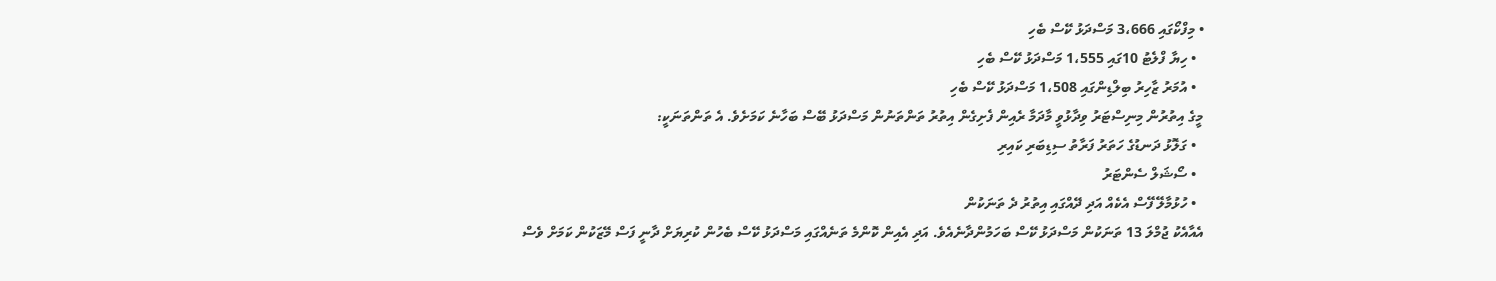• މިފްކޯގައި 3،666 މަސްދަޅު ކޭސް ބެހި
  • ހިޔާ ފްލެޓު 10ގައި 1،555 މަސްދަޅު ކޭސް ބެހި
  • އުމަރު ޒާހިރު ބިލްޑިންގައި 1،508 މަސްދަޅު ކޭސް ބެހި
މީގެ އިތުރުން މިނިސްޓަރު ވިދާޅުވީ މާދަމާ ރެއިން ފެށިގެން އިތުރު ތަންތަނުން މަސްދަޅު ބޭސް ބަހާނެ ކަމަށެވެ. އެ ތަންތަނަކީ:
  • ގަލޮޅު ދަނޑުގެ ހަތަރު ފަރާތު ސިޑިބަރި ކައިރި
  • ސޯޝަލް ސެންޓަރު
  • ހުޅުމާލޭ ފޭސް އެކެއް އަދި ދޭއްގައި އިތުރު ދެ ތަނަކުން
އެއާއެކު ޖުމްލަ 13 ތަނަކުން މަސްދަޅު ކޭސް ބަހަމުންދާނެއެވެ. އަދި އެއިން ކޮންމެ ތަނެއްގައި މަސްދަޅު ކޭސް ބެހުން ކުރިޔަށް ދާނީ ފަސް މޭޒަކުން ކަމަށް ވެސް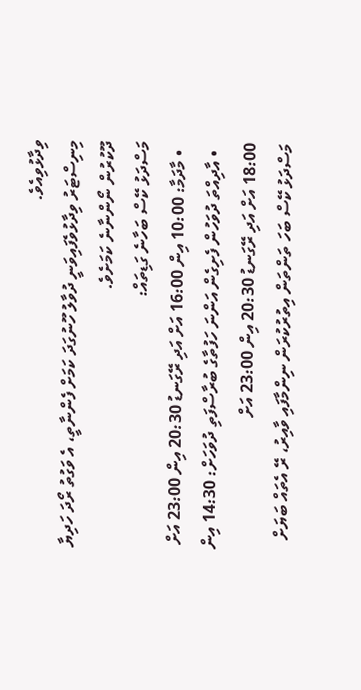ވިދާޅުވިއެވެ.
މިނިސްޓަރު ވިދާޅުވެފައިވަނީ ދުވާލު ހޫނުގަދަ ކަމަށް ފެންނާތީ، އެ ވަގުތު ރޯދަ ހަދިޔާ ދޫކުރުން ނޯންނާނެ ކަމަށެވެ.
މަސްދަޅު ކޭސް ބަހާނެ ގަޑިތައް:
  • މާދަމާ: 10:00 އިން 16:00 އަށް އަދި ރޭގަނޑު 20:30 އިން 23:00 އަށް
  • އާދިއްތަ ދުވަހުން ފެށިގެން އަންނަ ހަފުތާގެ ބުރާސްފަތި ދުވަހަށް: 14:30 އިން 18:00 އަށް އަދި ރޭގަނޑު 20:30 އިން 23:00 އަށް
މަސްދަޅު ކޭސް ބަހަ ތަންތަން އިތުރުކުރަން ނިންމާފައި ވާއިރު، ރޭ އެތައް ބަޔަށް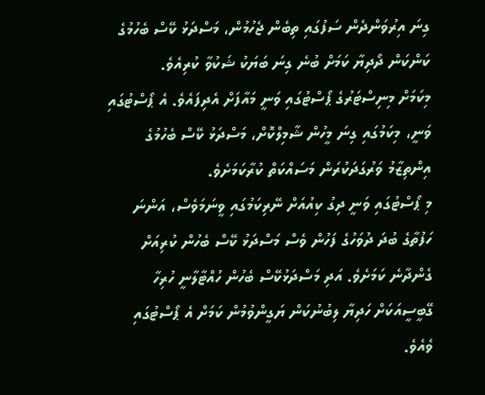ގިނަ އިރުވަންދެން ސަފުގައި ތިބެން ޖެހުމުން، މަސްދަޅު ކޭސް ބެހުމުގެ ކަންކަން ދޯދިޔާ ކަމަށް ބުނެ ގިނަ ބަޔަކު ޝަކުވާ ކުރިއެވެ.
މިކަމަށް މިނިސްޓަރުގެ ޕޯސްޓުގައި ވަނީ މައާފަށް އެދިފައެވެ. އެ ޕޯސްޓުގައި ވަނީ، މިކަމުގައި ގިނަ މީހުން ޝާމިލްކޮށް، މަސްދަޅު ކޭސް ބެހުމުގެ އިންތިޒާމު ވަރުގަދަކުރަން މަސައްކަތް ކުރާކަމަށެވެ.
މި ޕޯސްޓުގައި ވަނީ ދިގު ކިއުއަށް ނޭރިކަމުގައި ވީނަމަވެސް، އަންނަ ހަފުތާގެ ބުދަ ދުވަހުގެ ފަހުން ވެސް މަސްދަޅު ކޭސް ބެހުން ކުރިއަށް ގެންދާނެ ކަމަށެވެ. އަދި މަސްދަޅުކޭސް ބެހުން ހުއްޓާލާނީ ހުރިހާ ގޭބީސީއަކަށް ހަދިޔާ ލިބުނުކަން ޔަގީންވުމުން ކަމަށް އެ ޕޯސްޓުގައި ވެއެވެ.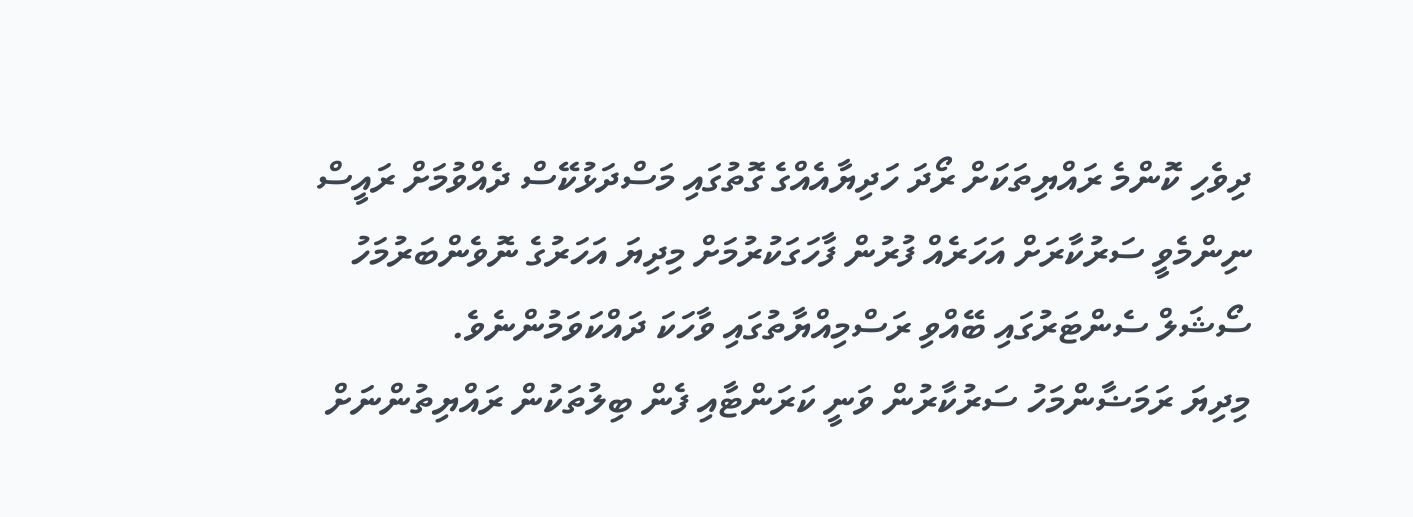ދިވެހި ކޮންމެ ރައްޔިތަކަށް ރޯދަ ހަދިޔާއެއްގެ ގޮތުގައި މަސްދަޅުކޭސް ދެއްވުމަށް ރައީސް ނިންމެވީ ސަރުކާރަށް އަހަރެއް ފުރުން ފާހަގަކުރުމަށް މިދިޔަ އަހަރުގެ ނޮވެންބަރުމަހު ސޯޝަލް ސެންޓަރުގައި ބޭއްވި ރަސްމިއްޔާތުގައި ވާހަކަ ދައްކަވަމުންނެވެ.
މިދިޔަ ރަމަޟާންމަހު ސަރުކާރުން ވަނީ ކަރަންޓާއި ފެން ބިލުތަކުން ރައްޔިތުންނަށް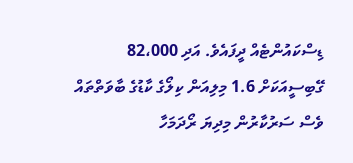ޑިސްކައުންޓެއް ދީފައެވެ. އަދި 82،000 ގޭބިސީއަކަށް 1.6 މިލިއަން ކިލޯގެ ކާޑުގެ ބާވަތްތައް ވެސް ސަރުކާރުން މިދިޔަ ރޯދަމަހާ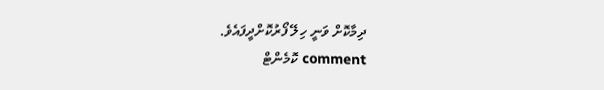ދިމާކޮށް ވަނީ ހިލޭ ފޯރުކޮށްދީފައެވެ.
comment ކޮމެންޓް